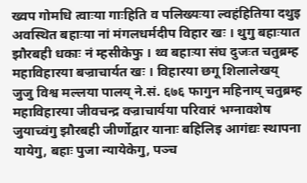ख्वप गोमधि त्वाःया गाःहिति व पलिख्यःया ल्वहंहितिया दथुइ अवस्थित बहाःया नां मंगलधर्मदीप विहार खः । थुगु बहाःयात झौरबही धकाः नं म्हसीकेफु । थ्व बहाःया संघ दुजःत चतुब्रम्ह महाविहारया बज्राचार्यत खः । विहारया छगू शिलालेखय् जुजु विश्व मल्लया पालय् ने.सं. ६७६ फागुन महिनाय् चतुब्रम्ह महाविहारया जीवचन्द्र वज्राचार्यया परिवारं भग्नावशेष जुयाच्वंगु झौरबही जीर्णोद्वार यानाः बहिलिइ आगंद्यः स्थापना यायेगु, बहाः पुजा न्यायेकेगु, पञ्च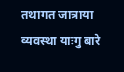तथागत जात्राया व्यवस्था याःगु बारे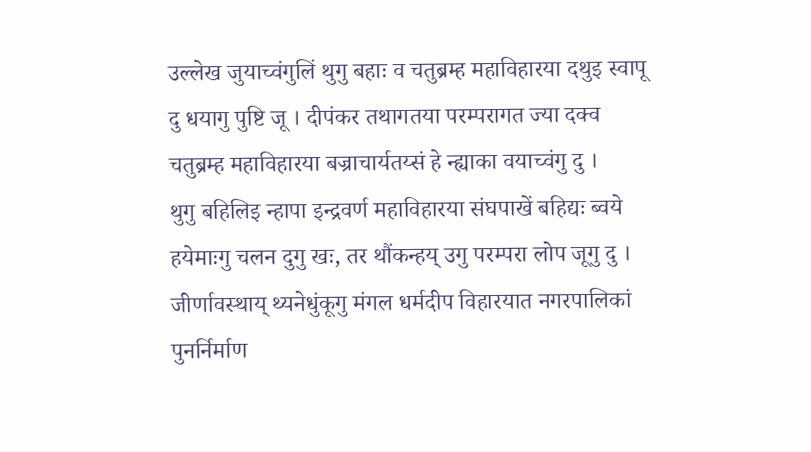उल्लेख जुयाच्वंगुलिं थुगु बहाः व चतुब्रम्ह महाविहारया दथुइ स्वापू दु धयागु पुष्टि जू । दीपंकर तथागतया परम्परागत ज्या दक्व चतुब्रम्ह महाविहारया बज्राचार्यतय्सं हे न्ह्याका वयाच्वंगु दु ।
थुगु बहिलिइ न्हापा इन्द्रवर्ण महाविहारया संघपाखें बहिद्यः ब्वये हयेमाःगु चलन दुगु खः, तर थौंकन्हय् उगु परम्परा लोप जूगु दु । जीर्णावस्थाय् थ्यनेधुंकूगु मंगल धर्मदीप विहारयात नगरपालिकां पुनर्निर्माण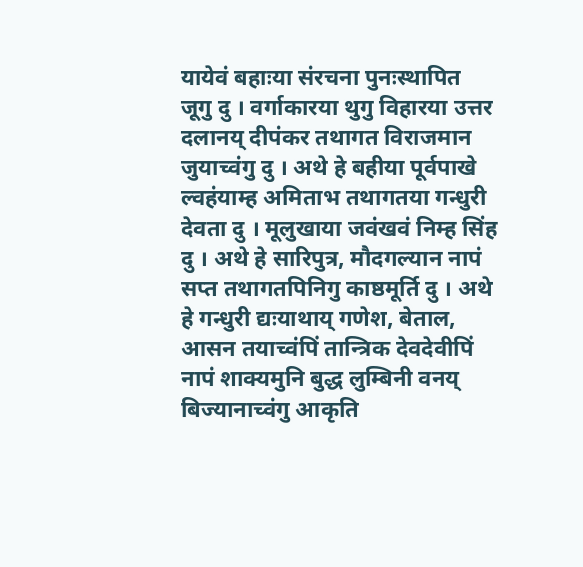यायेवं बहाःया संरचना पुनःस्थापित जूगु दु । वर्गाकारया थुगु विहारया उत्तर दलानय् दीपंकर तथागत विराजमान जुयाच्वंगु दु । अथे हे बहीया पूर्वपाखे ल्वहंयाम्ह अमिताभ तथागतया गन्धुरी देवता दु । मूलुखाया जवंखवं निम्ह सिंह दु । अथे हे सारिपुत्र, मौदगल्यान नापं सप्त तथागतपिनिगु काष्ठमूर्ति दु । अथे हे गन्धुरी द्यःयाथाय् गणेश, बेताल, आसन तयाच्वंपिं तान्त्रिक देवदेवीपिं नापं शाक्यमुनि बुद्ध लुम्बिनी वनय् बिज्यानाच्वंगु आकृति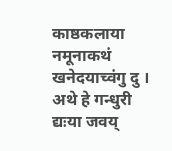काष्ठकलाया नमूनाकथं खनेदयाच्वंगु दु ।
अथे हे गन्धुरी द्यःया जवय्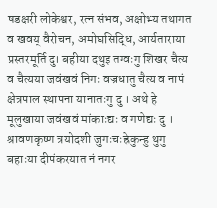षडक्षरी लोकेश्वर, रत्न संभव, अक्षोभ्य तथागत व खवय् वैरोचन, अमोघसिद्धि, आर्यताराया प्रस्तरमूर्ति दु। बहीया दथुइ तग्वःगु शिखर चैत्य व चैत्यया जवंखवं निगः वज्रधातु चैत्य व नापं क्षेत्रपाल स्थापना यानातःगु दु । अथे हे मूलुखाया जवंखवं मांकाःद्यः व गणेद्यः दु । श्रावणकृष्ण त्रयोदशी जुगःचःह्रेकुन्हु थुगु बहाःया दीपंकरयात नं नगर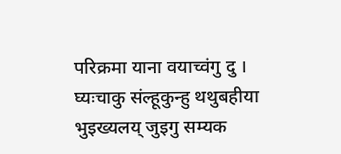परिक्रमा याना वयाच्वंगु दु । घ्यःचाकु संल्हूकुन्हु थथुबहीया भुइख्यलय् जुइगु सम्यक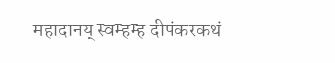महादानय् स्वम्हम्ह दीपंकरकथं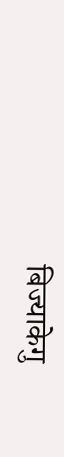बिज्याकेगु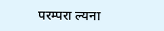परम्परा ल्यना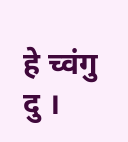हे च्वंगु दु ।